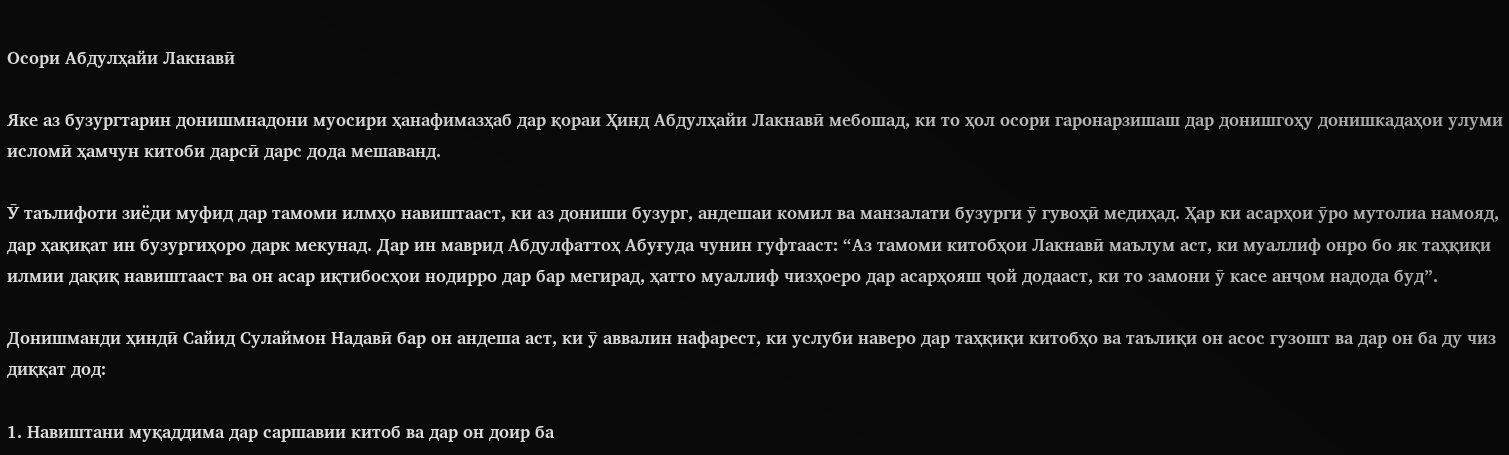Осори Абдулҳайи Лакнавӣ

Яке аз бузургтарин донишмнадони муосири ҳанафимазҳаб дар қораи Ҳинд Абдулҳайи Лакнавӣ мебошад, ки то ҳол осори гаронарзишаш дар донишгоҳу донишкадаҳои улуми исломӣ ҳамчун китоби дарсӣ дарс дода мешаванд.

Ӯ таълифоти зиёди муфид дар тамоми илмҳо навиштааст, ки аз дониши бузург, андешаи комил ва манзалати бузурги ӯ гувоҳӣ медиҳад. Ҳар ки асарҳои ӯро мутолиа намояд, дар ҳақиқат ин бузургиҳоро дарк мекунад. Дар ин маврид Абдулфаттоҳ Абуғуда чунин гуфтааст: “Аз тамоми китобҳои Лакнавӣ маълум аст, ки муаллиф онро бо як таҳқиқи илмии дақиқ навиштааст ва он асар иқтибосҳои нодирро дар бар мегирад, ҳатто муаллиф чизҳоеро дар асарҳояш ҷой додааст, ки то замони ӯ касе анҷом надода буд”.

Донишманди ҳиндӣ Сайид Сулаймон Надавӣ бар он андеша аст, ки ӯ аввалин нафарест, ки услуби наверо дар таҳқиқи китобҳо ва таълиқи он асос гузошт ва дар он ба ду чиз диққат дод:

1. Навиштани муқаддима дар саршавии китоб ва дар он доир ба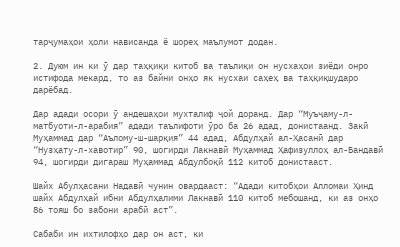тарҷумаҳои ҳоли нависанда ё шореҳ маълумот додан.

2. Дуюм ин ки ӯ дар таҳқиқи китоб ва таълиқи он нусхаҳои зиёди онро истифода мекард, то аз байни онҳо як нусхаи саҳеҳ ва таҳқиқшударо дарёбад.

Дар адади осори ӯ андешаҳои мухталиф ҷой доранд. Дар “Муъҷаму-л-матбуоти-л-арабия” адади таълифоти ӯро ба 26 адад, донистаанд. Закӣ Муҳаммад дар “Аълому-ш-шарқия” 44 адад, Абдулҳай ал-Ҳасанӣ дар “Нузҳату-л-хавотир” 90, шогирди Лакнавӣ Муҳаммад Ҳафизуллоҳ ал-Бандавӣ 94, шогирди дигараш Муҳаммад Абдулбоқӣ 112 китоб донистааст.

Шайх Абулҳасани Надавӣ чунин овардааст: “Адади китобҳои Алломаи Ҳинд шайх Абдулҳай ибни Абдулҳалими Лакнавӣ 110 китоб мебошанд, ки аз онҳо 86 тояш бо забони арабӣ аст”.

Сабаби ин ихтилофҳо дар он аст, ки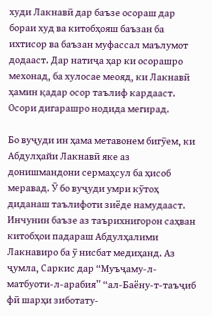худи Лакнавӣ дар баъзе осораш дар бораи худ ва китобҳояш баъзан ба ихтисор ва баъзан муфассал маълумот додааст. Дар натиҷа ҳар ки осорашро мехонад, ба хулосае меояд, ки Лакнавӣ ҳамин қадар осор таълиф кардааст. Осори дигарашро нодида мегирад.

Бо вуҷуди ин ҳама метавонем бигӯем, ки Абдулҳайи Лакнавӣ яке аз донишмандони сермаҳсул ба ҳисоб меравад. Ӯ бо вуҷуди умри кӯтоҳ диданаш таълифоти зиёде намудааст. Инчунин баъзе аз таърихнигорон саҳван китобҳои падараш Абдулҳалими Лакнавиро ба ӯ нисбат медиҳанд. Аз ҷумла, Саркис дар “Муъҷаму-л-матбуоти-л-арабия” “ал-Баёну-т-таъҷиб фӣ шарҳи зиботату-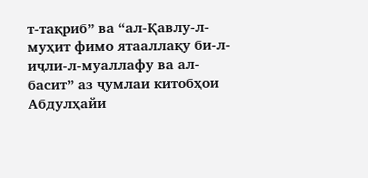т-тақриб” ва “ал-Қавлу-л-муҳит фимо ятааллақу би-л-иҷли-л-муаллафу ва ал-басит” аз ҷумлаи китобҳои Абдулҳайи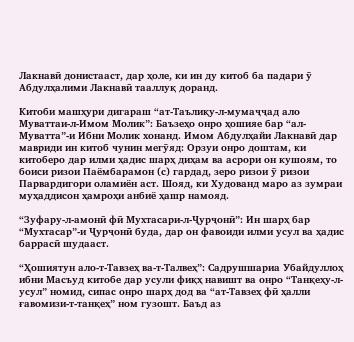Лакнавӣ донистааст, дар ҳоле, ки ин ду китоб ба падари ӯ Абдулҳалими Лакнавӣ тааллуқ доранд.

Китоби машҳури дигараш “ат-Таълиқу-л-мумаҷҷад ало Муваттаи-л-Имом Молик”: Баъзеҳо онро ҳошияе бар “ал-Муватта”-и Ибни Молик хонанд. Имом Абдулҳайи Лакнавӣ дар мавриди ин китоб чунин мегӯяд: Орзуи онро доштам, ки китоберо дар илми ҳадис шарҳ диҳам ва асрори он кушоям, то боиси ризои Паёмбарамон (с) гардад, зеро ризои ӯ ризои Парвардигори оламиён аст. Шояд, ки Худованд маро аз зумраи муҳаддисон ҳамроҳи анбиё ҳашр намояд.

“Зуфару-л-амонӣ фӣ Мухтасари-л-Ҷурҷонӣ”: Ин шарҳ бар “Мухтасар”-и Ҷурҷонӣ буда, дар он фавоиди илми усул ва ҳадис баррасӣ шудааст.

“Ҳошиятун ало-т-Тавзеҳ ва-т-Талвеҳ”: Садрушшариа Убайдуллоҳ ибни Масъуд китобе дар усули фиқҳ навишт ва онро “Танқеҳу-л-усул” номид, сипас онро шарҳ дод ва “ат-Тавзеҳ фӣ ҳалли ғавомизи-т-танқеҳ” ном гузошт. Баъд аз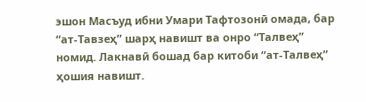эшон Масъуд ибни Умари Тафтозонӣ омада, бар “ат-Тавзеҳ” шарҳ навишт ва онро “Талвеҳ” номид. Лакнавӣ бошад бар китоби “ат-Талвеҳ” ҳошия навишт.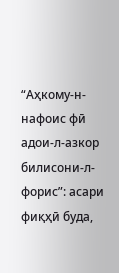“Аҳкому-н-нафоис фӣ адои-л-азкор билисони-л-форис”: асари фиқҳӣ буда,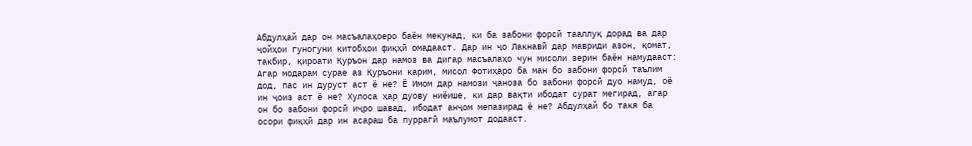Абдулҳай дар он масъалаҳоеро баён мекунад, ки ба забони форсӣ тааллуқ дорад ва дар ҷойҳои гуногуни китобҳои фиқҳӣ омадааст. Дар ин ҷо Лакнавӣ дар мавриди азон, қомат, такбир, қироати Қуръон дар намоз ва дигар масъалаҳо чун мисоли зерин баён намудааст: Агар модарам сурае аз Қуръони карим, мисол Фотиҳаро ба ман бо забони форсӣ таълим дод, пас ин дуруст аст ё не? Ё Имом дар намози ҷаноза бо забони форсӣ дуо намуд, оё ин ҷоиз аст ё не? Хулоса ҳар дуову ниёише, ки дар вақти ибодат сурат мегирад, агар он бо забони форсӣ иҷро шавад, ибодат анҷом мепазирад ё не? Абдулҳай бо такя ба осори фиқҳӣ дар ин асараш ба пуррагӣ маълумот додааст.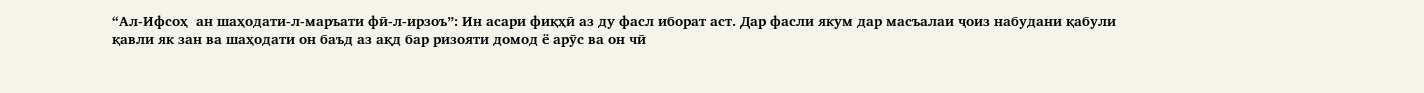“Ал-Ифсоҳ  ан шаҳодати-л-маръати фӣ-л-ирзоъ”: Ин асари фиқҳӣ аз ду фасл иборат аст. Дар фасли якум дар масъалаи ҷоиз набудани қабули қавли як зан ва шаҳодати он баъд аз ақд бар ризояти домод ё арӯс ва он чӣ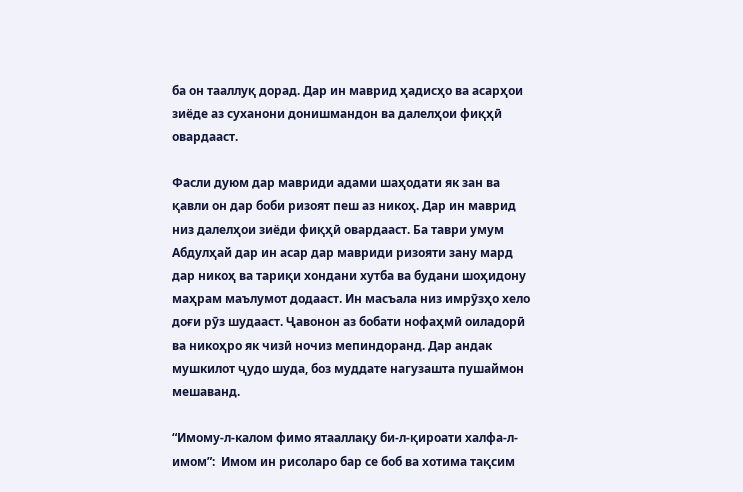ба он тааллуқ дорад. Дар ин маврид ҳадисҳо ва асарҳои зиёде аз суханони донишмандон ва далелҳои фиқҳӣ овардааст.

Фасли дуюм дар мавриди адами шаҳодати як зан ва қавли он дар боби ризоят пеш аз никоҳ. Дар ин маврид низ далелҳои зиёди фиқҳӣ овардааст. Ба таври умум Абдулҳай дар ин асар дар мавриди ризояти зану мард дар никоҳ ва тариқи хондани хутба ва будани шоҳидону маҳрам маълумот додааст. Ин масъала низ имрӯзҳо хело доғи рӯз шудааст. Ҷавонон аз бобати нофаҳмӣ оиладорӣ ва никоҳро як чизӣ ночиз мепиндоранд. Дар андак мушкилот ҷудо шуда, боз муддате нагузашта пушаймон мешаванд.

“Имому-л-калом фимо ятааллақу би-л-қироати халфа-л-имом”:  Имом ин рисоларо бар се боб ва хотима тақсим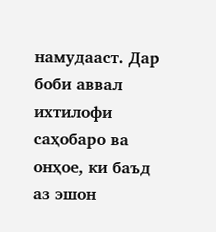намудааст. Дар боби аввал ихтилофи саҳобаро ва онҳое, ки баъд аз эшон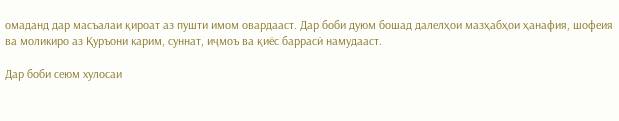омаданд дар масъалаи қироат аз пушти имом овардааст. Дар боби дуюм бошад далелҳои мазҳабҳои ҳанафия, шофеия ва моликиро аз Қуръони карим, суннат, иҷмоъ ва қиёс баррасӣ намудааст.

Дар боби сеюм хулосаи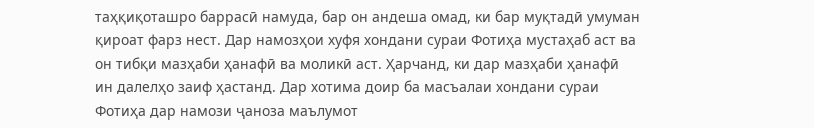таҳқиқоташро баррасӣ намуда, бар он андеша омад, ки бар муқтадӣ умуман қироат фарз нест. Дар намозҳои хуфя хондани сураи Фотиҳа мустаҳаб аст ва он тибқи мазҳаби ҳанафӣ ва моликӣ аст. Ҳарчанд, ки дар мазҳаби ҳанафӣ ин далелҳо заиф ҳастанд. Дар хотима доир ба масъалаи хондани сураи Фотиҳа дар намози ҷаноза маълумот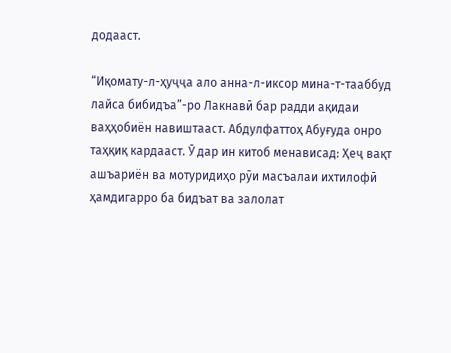додааст.

“Иқомату-л-ҳуҷҷа ало анна-л-иксор мина-т-тааббуд лайса бибидъа”-ро Лакнавӣ бар радди ақидаи ваҳҳобиён навиштааст. Абдулфаттоҳ Абуғуда онро таҳқиқ кардааст. Ӯ дар ин китоб менависад: Ҳеҷ вақт ашъариён ва мотуридиҳо рӯи масъалаи ихтилофӣ ҳамдигарро ба бидъат ва залолат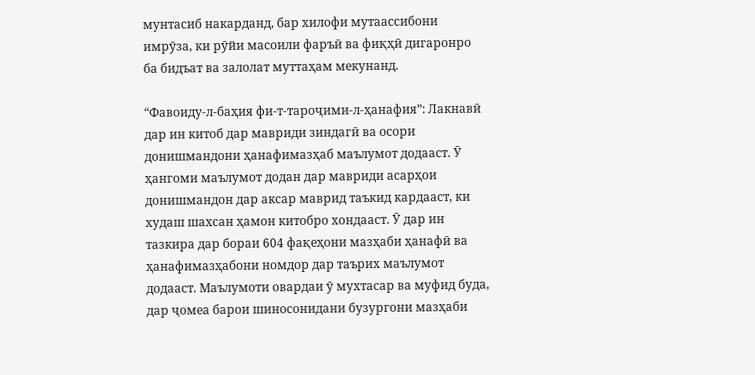мунтасиб накарданд, бар хилофи мутаассибони имрӯза, ки рӯйи масоили фаръӣ ва фиқҳӣ дигаронро ба бидъат ва залолат муттаҳам мекунанд.

“Фавоиду-л-баҳия фи-т-тароҷими-л-ҳанафия”: Лакнавӣ дар ин китоб дар мавриди зиндагӣ ва осори донишмандони ҳанафимазҳаб маълумот додааст. Ӯ ҳангоми маълумот додан дар мавриди асарҳои донишмандон дар аксар маврид таъкид кардааст, ки худаш шахсан ҳамон китобро хондааст. Ӯ дар ин тазкира дар бораи 604 фақеҳони мазҳаби ҳанафӣ ва ҳанафимазҳабони номдор дар таърих маълумот додааст. Маълумоти овардаи ӯ мухтасар ва муфид буда, дар ҷомеа барои шиносонидани бузургони мазҳаби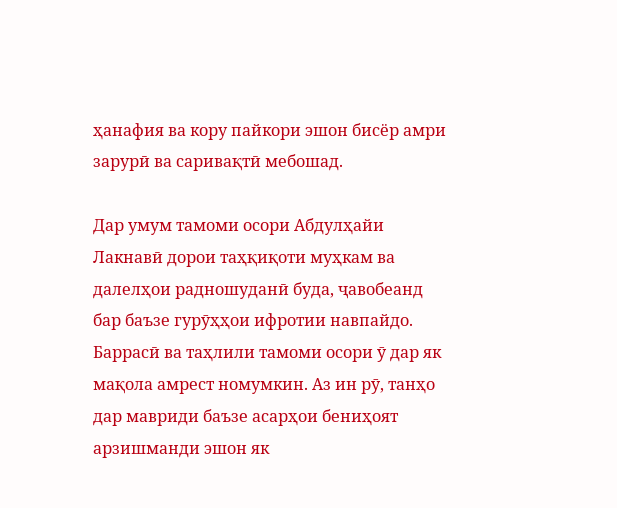ҳанафия ва кору пайкори эшон бисёр амри зарурӣ ва саривақтӣ мебошад.

Дар умум тамоми осори Абдулҳайи Лакнавӣ дорои таҳқиқоти муҳкам ва далелҳои радношуданӣ буда, ҷавобеанд бар баъзе гурӯҳҳои ифротии навпайдо. Баррасӣ ва таҳлили тамоми осори ӯ дар як мақола амрест номумкин. Аз ин рӯ, танҳо дар мавриди баъзе асарҳои бениҳоят арзишманди эшон як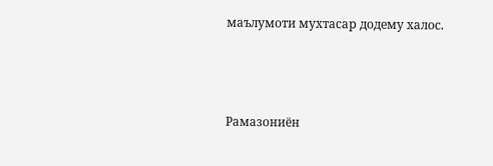маълумоти мухтасар додему халос.



Рамазониён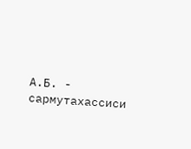А.Б. - сармутахассиси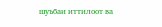шуъбаи иттилоот ва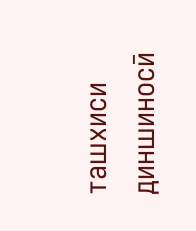ташхиси диншиносӣ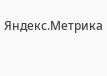Яндекс.Метрика